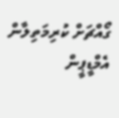ގޯއްޗަށް ކުރިމަތިލާން އެމްޑީޕީން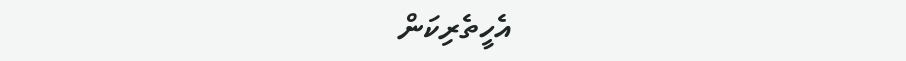އެހީތެރިކަން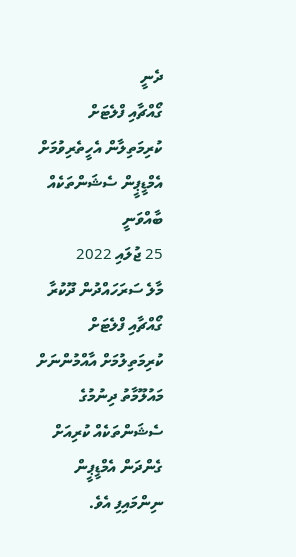ދެނީ
ގޯއްޗާއި ފްލެޓަށް ކުރިމަތިލާން އެހީތެރިވުމަށް އެމްޑީޕީން ސެޝަންތަކެއް ބާއްވަނީ
25 ޖުލައި 2022
މާލެ ސަރަހައްދުން ދޫކުރާ ގޯއްޗާއި ފްލެޓަށް ކުރިމަތިލުމަށް އާއްމުންނަށް މައުލޫމާތު ދިނުމުގެ ސެޝަންތަކެއް ކުރިއަށް ގެންދަން އެމްޑީޕީން ނިންމައިފި އެވެ.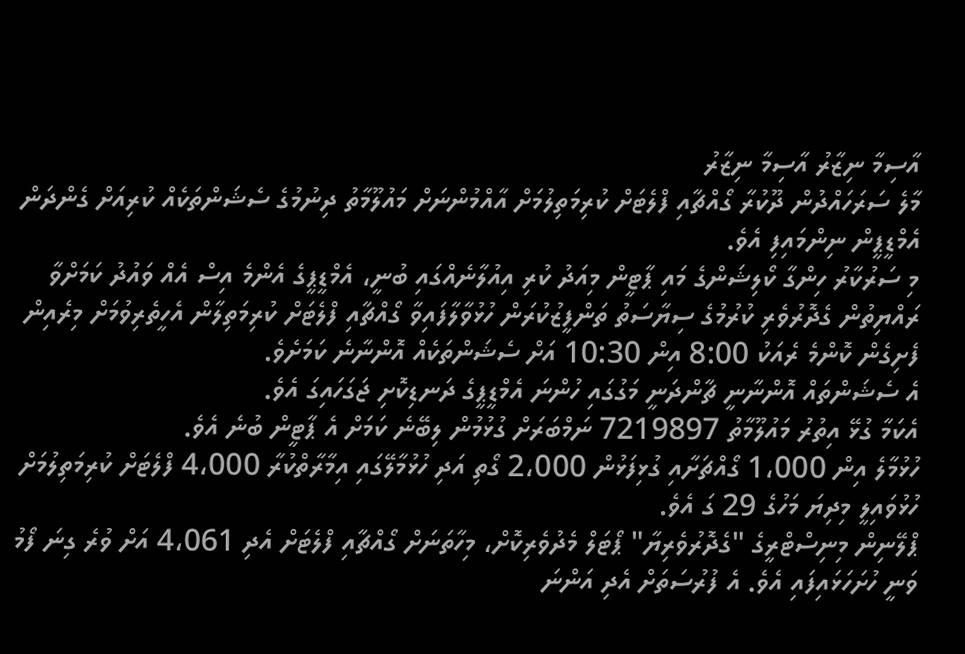އާސިމާ ނިޒާރު އާސިމާ ނިޒާރު
މާލެ ސަރަހައްދުން ދޫކުރާ ގޯއްޗާއި ފްލެޓަށް ކުރިމަތިލުމަށް އާއްމުންނަށް މައުލޫމާތު ދިނުމުގެ ސެޝަންތަކެއް ކުރިއަށް ގެންދަން އެމްޑީޕީން ނިންމައިފި އެވެ.
މި ސަރުކާރު ހިންގާ ކޯލިޝަންގެ މައި ޕާޓީން މިއަދު ކުރި އިއުލާނެއްގައި ބުނީ، އެމްޑީޕީގެ އެންމެ އިސް އެއް ވައުދު ކަމަށްވާ ރައްޔިތުން ގެދޮރުވެރި ކުރުމުގެ ސިޔާސަތު ތަންފީޒުކުރަން ހުޅުވާލާފައިވާ ގޯއްޗާއި ފްލެޓަށް ކުރިމަތިލާން އެހީތެރިވުމަށް މިރެއިން ފެށިގެން ކޮންމެ ރެއަކު 8:00 އިން 10:30 އަށް ސެޝަންތަކެއް އޮންނާނެ ކަމަށެވެ.
އެ ސެޝަންތައް އޮންނާނީ ޗާންދަނީ މަގުގައި ހުންނަ އެމްޑީޕީގެ ދަނޑިކޮށި ޖަގަހައިގަ އެވެ.
އެކަމާ ގުޅޭ އިތުރު މައުލޫމާތު 7219897 ނަމްބަރަށް ގުޅުމުން ލިބޭނެ ކަމަށް އެ ޕާޓީން ބުނެ އެވެ.
ހުޅުމާލެ އިން 1،000 ގޯއްޗަށާއި ގުޅިފަޅުން 2،000 ގޯތި އަދި ހުޅުމާލޭގައި އިމާރާތްކުރާ 4،000 ފްލެޓަށް ކުރިމަތިލުމަށް ހުޅުވައިލީ މިދިޔަ މަހުގެ 29 ގަ އެވެ.
ޕްލޭނިން މިނިސްޓްރީގެ "ގެދޮރުވެރިޔާ" ޕޯޓަލް މެދުވެރިކޮށް، މިހާތަނަށް ގޯއްޗާއި ފްލެޓަށް އެދި 4،061 އަށް ވުރެ ގިނަ ފޯމު ވަނީ ހުށަހަޅައިފައި އެވެ. އެ ފުރުސަތަށް އެދި އަންނަ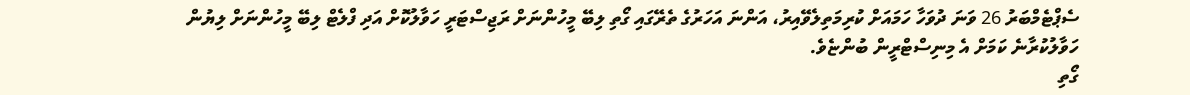ސެޕްޓެމްބަރު 26 ވަނަ ދުވަހާ ހަމައަށް ކުރިމަތިލެވޭއިރު، އަންނަ އަހަރުގެ ތެރޭގައި ގޯތި ލިބޭ މީހުންނަށް ރަޖިސްޓަރީ ހަވާލުކޮށް އަދި ފްލެޓް ލިބޭ މީހުންނަށް ލިޔުން ހަވާލުކުރާނެ ކަމަށް އެ މިނިސްޓްރީން ބުންޏެވެ.
ގޯތި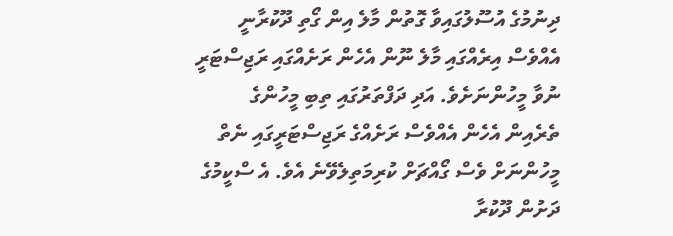ދިނުމުގެ އުސޫލުގައިވާ ގޮތުން މާލެ އިން ގޯތި ދޫކުރާނީ އެއްވެސް އިރެއްގައި މާލެ ނޫން އެހެން ރަށެއްގައި ރަޖިސްޓަރީ ނުވާ މީހުންނަށެވެ. އަދި ދަފްތަރުގައި ތިބި މީހުންގެ ތެރެއިން އެހެން އެއްވެސް ރަށެއްގެ ރަޖިސްޓަރީގައި ނެތް މީހުންނަށް ވެސް ގޯއްޗަށް ކުރިމަތިލެވޭނެ އެވެ. އެ ސްކީމުގެ ދަށުން ދޫކުރާ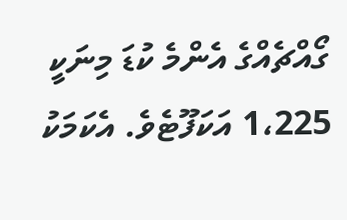ގޯއްޗެއްގެ އެންމެ ކުޑަ މިނަކީ 1،225 އަކަފޫޓެވެ. އެކަމަކު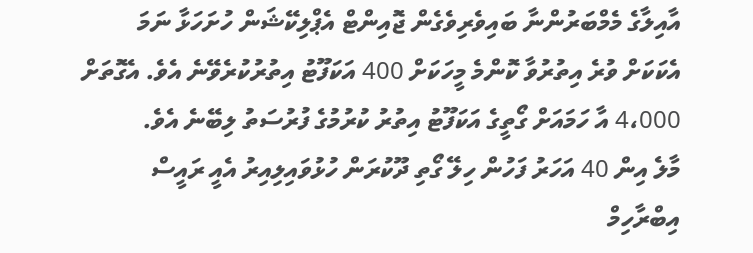އާއިލާގެ މެމްބަރުންނާ ބައިވެރިވެގެން ޖޮއިންޓް އެޕްލިކޭޝަން ހުށަހަޅާ ނަމަ އެކަކަށް ވުރެ އިތުރުވާ ކޮންމެ މީހަކަށް 400 އަކަފޫޓު އިތުރުކުރެވޭނެ އެވެ. އެގޮތަށް 4،000 އާ ހަމައަށް ގޯތީގެ އަކަފޫޓު އިތުރު ކުރުމުގެ ފުރުސަތު ލިބޭނެ އެވެ.
މާލެ އިން 40 އަހަރު ފަހުން ހިލޭ ގޯތި ދޫކުރަން ހުޅުވައިލިއިރު އެއީ ރައީސް އިބްރާހިމް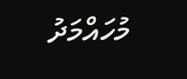މުހައްމަދު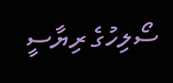ސޯލިހުގެ ރިޔާސީ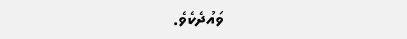ވައުދެކެވެ.